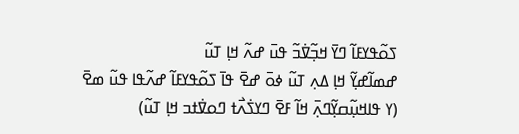ߖߋ߬ߟߌߓߊ߬ ߣߌ߫ ߞߏ߲߬ߜ߭ߏ߬ ߟߎ߫ ߝߍ߬ ߞߊ߲ ߠߎ߬
ߝߘߊ߬ߝߌ߲߬ ߞߊ߲ ߡߍ߲ ߠߎ߬ ߦߋ߫ ߝߐ߫ ߟߊ߫ ߖߋ߬ߟߌߓߊ߬ ߝߍ߬ߟߊ ߟߎ߬ ߘߐ߫
(ߌ ߟߊߞߎ߲߬ߛߌ߲߬ߣߍ߲߫ ߞߊ߬ ߓߐ߫ ߣߌߖ߭ߍ߯ߙ ߣߋߜ߭ߙߏ ߞߊ߲ ߠߎ߬)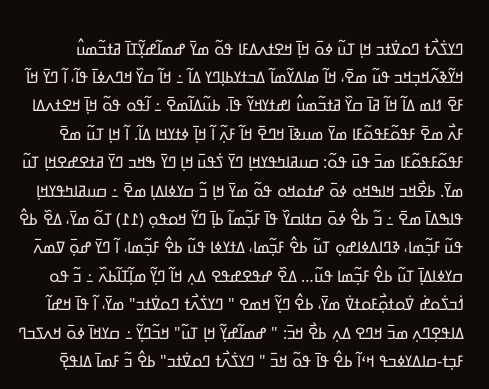ߣߌߖ߭ߍ߯ߙ ߣߋߜ߭ߙߏ ߞߊ߲ ߠߎ߬ ߦߋ߫ ߞߊ߲߫ ߞߐߙߍߡߓߊ ߟߋ߬ ߘߌ߫ ߝߘߊ߬ߝߌ߲߬ߠߊ߫ ߥߙߏ߬ߘߎ߮ ߞߌ߬ߢߍ߬ߞߏ߲ߞߏ ߟߎ߬ ߘߐ߫، ߞߊ߬ ߘߊߡߌ߬ߘߊ߬ ߡߏߙߌߕߊ߲ߣߌ ߡߊ߬ ߸ ߞߊ߬ ߛߌ߰ ߞߣߍߦߊ߫ ߟߊ߬، ߊ߬ ߣߌ߫ ߞߊ߬ ߓߐ߫ ߗߊߘ ߡߊ߬ ߞߊ߬ ߥߊ߫ ߛߌ߰ ߥߙߏ߬ߘߎ߮ ߊߝߙߌߞߌ߬ ߟߊ߫. ߕߎ߬ߡߊ߬ߘߐ߫ ߸ ߊ߬ߟߋ ߟߋ߬ ߞߊ߲߫ ߞߐߙߍߡߊ ߓߍ߯ ߘߐ߫ ߓߟߋ߬ߓߟߋ߬ߓߊ ߘߌ߫ ߘߎߢߊ߫ ߞߣߐ߫ ߞߊ߬ ߓߍ߲߬ ߊ߬ ߞߊ߲߫ ߦߙߌߞߊ ߡߊ߬. ߊ߬ ߞߊ߲ ߠߎ߬ ߘߐ߫ ߓߟߋ߬ߓߟߋ߬ߓߊ ߘߏ߫ ߟߎ߫ ߟߋ߬: ߛߎߥߊߤߟߌߞߊ߲ ߣߌ߫ ߖ߭ߟߎ߫ ߞߊ߲ ߣߌ߫ ߒߞߏ ߣߌ߫ ߥߙߐߝߐߞߊ߲ ߠߎ߬ ߘߌ߫. ߕߐ߯ߞߏ ߞߊߒߞߋ ߦߋ߫ ߝߙߋߞߋ ߟߋ߬ ߘߌ߫ ߞߊ߲ ߏ߬ ߛߌߦߊߡߊ߲ ߘߐ߫ ߸ ߛߎߥߊߤߟߌߞߊ߲ ߟߊߒߡߊ߫ ߘߐ߫ ߸ ߏ߬ ߕߐ߮ ߦߋ߫ ߛߙߊߛߌ߰ ߟߊ߫ ߓߏ߲߬ߘߊ߬ ߕߊ߲߫ ߣߌ߬ ߞߋߟߋ߲ (߁߁) ߠߋ߬ ߘߌ߫، ߡߐ߰ ߕߐ߮ ߟߎ߬ ߓߏ߲߬ߘߊ، ߢߣߊߡߦߊߝߋ߲ ߠߎ߬ ߕߐ߮ ߓߏ߲߬ߘߊ، ߡߙߌߦߊ ߟߎ߬ ߕߐ߮ ߓߏ߲߬ߘߊ، ߊ߬ ߣߌ߫ ߝߋ߲߫ ߜߘߍ߫ ߛߌߦߊߡߊ߲߫ ߠߎ߬ ߕߐ߮ ߓߏ߲߬ߘߊ ߟߎ߬… ߡߐ߰ ߝߟߐߝߟߐ ߡߍ߲ ߞߊ߬ ߣߌ߲߬ ߘߊ߲߬ߠߊ߬ߕߍ߰ ߸ ߏ߬ ߟߋ ߗ߭ߏߖ߭ߋߝ߭ ߜ߭ߋߙߋ߲߯ߓߋߙߜ߭ ߘߌ߫، ߕߐ߮ ߣߌ߲߬ ߞߘߐ " ߣߌߖ߭ߍ߯ߙ ߣߋߜ߭ߙߏ" ߘߌ߫، ߊ߬ ߟߊ߫ ߞߝߊ߬ ߡߊߟߐ߲ߣߍ߲ ߘߏ߫ ߞߣߐ ߡߍ߲ ߕߐ߯ ߞߏ߫: " ߝߘߊ߬ߝߌ߲߬ ߞߊ߲ ߠߎ߬" ߞߏ߬ߣߌ߲߬ ߸ ߛߌߞߊ߫ ߦߋ߫ ߞߍߖߏߣ ߓߏ߲ߙ-ߛߊߡߌߦߏߟ ߞߵߊ߬ ߕߐ߮ ߟߊ߫ ߟߋ߬ ߞߏ߫ " ߣߌߖ߭ߍ߯ߙ ߣߋߜ߭ߙߏ" ߕߐ߮ ߏ߬ ߓߘߊ߫ ߡߊߟߐ߲߫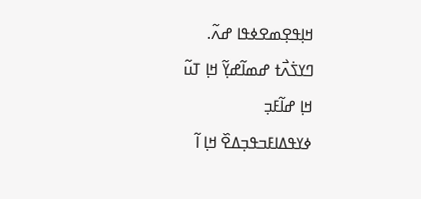ߞߊ߲ߟߐ߲ߘߐߦߟߊ ߝߍ߬.
ߣߌߖ߭ߍ߯ߙ ߝߘߊ߬ߝߌ߲߬ ߞߊ߲ ߠߎ߬
ߞߊ߲ ߝߊ߬ߓߏ߲
ߦߌߟߡߊߓߏߟߏ߲ߡߐ߰ ߞߊ߲ ߊ߬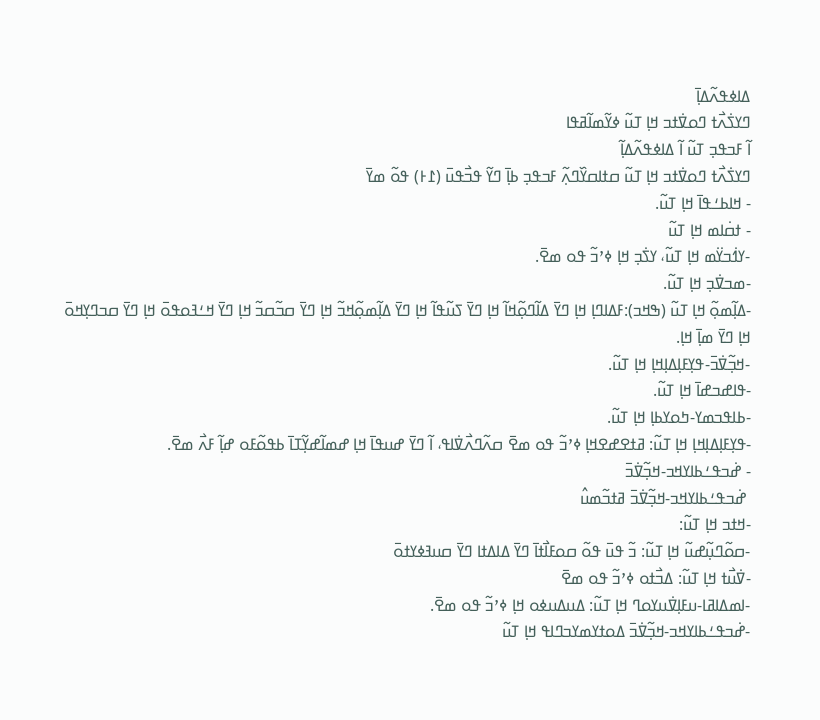ߡߊߦߟߍ߬ߡߊ߲߫
ߣߌߖ߭ߍ߯ߙ ߣߋߜ߭ߙߏ ߞߊ߲ ߠߎ߬ ߦߌ߬ߘߊ߬ߥߟߊ
ߊ߬ ߓߏߟߏ߲ ߠߎ߬ ߊ߬ ߡߊߦߟߍ߬ߡߊ߲߬
ߣߌߖ߭ߍ߯ߙ ߣߋߜ߭ߙߏ ߞߊ߲ ߠߎ߬ ߛߙߊߛߌ߰ߣߍ߲߬ ߓߏߟߏ߲ ߕߊ߲߫ ߣߌ߬ ߟߏ߯ߟߎ߫ (߁߅) ߟߋ߬ ߘߌ߫
- ߞߊߕߑߟߊ߫ ߞߊ߲ ߠߎ߬.
- ߙߛ߭ߊߘ ߞߊ߲ ߠߎ߬
-ߌߗ߭ߏߌ߳ߘ ߞߊ߲ ߠߎ߬، ߌߖ߭ߏ߲ ߞߊ߲ ߦߴߏ߬ ߟߋ ߘߐ߫.
-ߘߏߜ߭ߏ߲ ߞߊ߲ ߠߎ߬.
-ߡߊ߲߬ߘߋ߲߬ ߞߊ߲ ߠߎ߬ (ߒߞߏ):ߓߡߊߣߊ߲ ߞߊ߲ ߣߌ߫ ߡߊ߬ߣߋ߲߬ߞߊ߬ ߞߊ߲ ߣߌ߫ ߖߎ߬ߟߊ߬ ߞߊ߲ ߣߌ߫ ߡߊ߲߬ߘߋ߲߬ߞߏ߬ ߞߊ߲ ߣߌ߫ ߛߏ߬ߛߏ߬ ߞߊ߲ ߣߌ߫ ߞߑߔߋߟߋ߫ ߞߊ߲ ߣߌ߫ ߛߏߣߌ߲ߞߋ߫ ߞߊ߲ ߣߌ߫ ߘߊ߲߫ ߞߊ߲.
-ߞߏ߲߬ߜ߭ߏ߫-ߟߌ߲ߓߊ߲ߡߊ߲ߞߊ߲ ߞߊ߲ ߠߎ߬.
-ߟߊߝߏߝߊ߫ ߞߊ߲ ߠߎ߬.
-ߕߊߟߏߘߌ-ߤߋߌߕߊ߲ ߞߊ߲ ߠߎ߬.
-ߟߌ߲ߓߊ߲ߡߊ߲ߞߊ߲ ߞߊ߲ ߠߎ߬: ߥߙߐߝߐߞߊ߲ ߦߴߏ߬ ߟߋ ߘߐ߫ ߛߍ߬ߣߍ߯ߜ߭ߊߟ، ߊ߬ ߣߌ߫ ߝߎߟߊ߫ ߞߊ߲ ߝߘߊ߬ߝߌ߲߬ߠߊ߫ ߕߟߋ߬ߓߋ ߝߊ߲߬ ߓߍ߯ ߘߐ߫.
- ߝ߭ߏߟߑߕߊߌߞߏ-ߞߏ߲߬ߜ߭ߏ߫
 ߝ߭ߏߟߑߕߊߌߞߏ-ߞߏ߲߬ߜ߭ߏ߫ ߥߙߏ߬ߘߎ߮
-ߞߙߏ ߞߊ߲ ߠߎ߬:
-ߛߋ߬ߣߎ߲߬ߝߎ߬ ߞߊ߲ ߠߎ߬: ߏ߬ ߟߎ߫ ߟߋ߬ ߛߋߓߊ߯ߙߊ߫ ߣߌ߫ ߡߊߡߙߊ ߣߌ߫ ߛߎߔߦߌߙߋ߫
-ߜ߭ߎ߯ߙ ߞߊ߲ ߠߎ߬: ߡߏ߯ߙߋ ߦߴߏ߬ ߟߋ ߘߐ߫
-ߊߘߡߊߥߊ-ߎߓߊ߲ߜ߭ߎߌߋߣ ߞߊ߲ ߠߎ߬: ߡߎߡߎߦߋ ߞߊ߲ ߦߴߏ߬ ߟߋ ߘߐ߫.
-ߝ߭ߏߟߑߕߊߌߞߏ-ߞߏ߲߬ߜ߭ߏ߫ ߡߋߙߌߘߌߏߣߊߟ ߞߊ߲ ߠߎ߬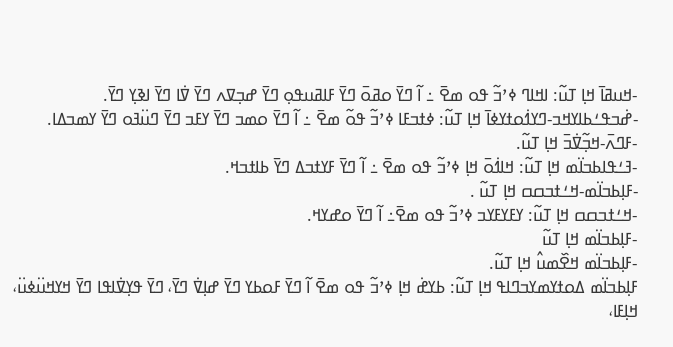-ߞߎߥߊ߫ ߞߊ߲ ߠߎ߬: ߊߞߊߣ ߦߴߏ߬ ߟߋ ߘߐ߫ ߸ ߊ߬ ߣߌ߫ ߋߥߋ߫ ߣߌ߫ ߓߊߥߎߟߋ߲ ߣߌ߫ ߝߏ߲ߜߍ ߣߌ߫ ߜ߭ߊ ߣߌ߫ ߊߢߌ߲ ߣߌ߫.
-ߝ߭ߏߟߑߕߊߌߞߏ-ߣߌߗ߭ߋߙߌߦߊ߫ ߞߊ߲ ߠߎ߬: ߦߙߏߓߊ ߦߴߏ߬ ߟߋ߬ ߘߐ߫ ߸ ߊ߬ ߣߌ߫ ߋߘߏ ߣߌ߫ ߌߓߏ ߣߌ߫ ߣߎ߳ߔߋ ߣߌ߫ ߌߘߏߡߊ.
-ߓߣߍ߫-ߞߏ߲߬ߜ߭ߏ߫ ߞߊ߲ ߠߎ߬.
-ߔߑߟߊߕߏߊ߳ߘ ߞߊ߲ ߠߎ߬: ߞߊߗ߭ߋ߫ ߞߊ߲ ߦߴߏ߬ ߟߋ ߘߐ߫ ߸ ߊ߬ ߣߌ߫ ߓߌߙߏߡ ߣߌ߫ ߕߊߙߏߞ.
-ߓߊ߲ߕߏߊ߳ߘ-ߞߑߙߏߛߛ ߞߊ߲ ߠߎ߬ .
-ߞߑߙߏߛߛ ߞߊ߲ ߠߎ߬: ߌߓߌߓߌߏ ߦߴߏ߬ ߟߋ ߘߐ߫߸ ߊ߬ ߣߌ߫ ߋߝߌߞ.
-ߓߊ߲ߕߏߊ߳ߘ ߞߊ߲ ߠߎ߬
-ߓߊ߲ߕߏߊ߳ߘ ߞߐ߰ߘߎ߮ ߞߊ߲ ߠߎ߬.
ߓߊ߲ߕߏߊ߳ߘ ߡߋߙߌߘߌߏߣߊߟ ߞߊ߲ ߠߎ߬: ߕߌߝ߭ ߞߊ߲ ߦߴߏ߬ ߟߋ ߘߐ߫ ߊ߬ ߣߌ߫ ߓߋߕߌ ߣߌ߫ ߝߊ߲ߜ߭ ߣߌ߫، ߣߌ߫ ߟߌ߲ߜ߭ߊߟߊ ߣߌ߫ ߞߌߞߎ߳ߦߎ߳، ߞߊ߲ߓߊ،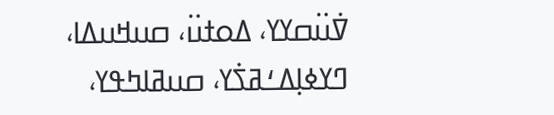ߜ߭ߎ߳ߛߌߌ، ߡߋߙߎ߳، ߛߎߞߎߡߊ، ߣߌߦߊ߲ߡߑߥߖ߭ߌ، ߛߎߥߊߤߟߌ،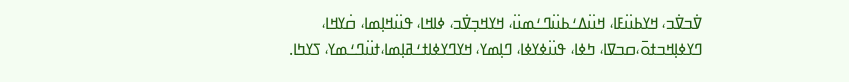ߜ߭ߏߜ߭ߏ، ߞߌߕߎ߳ߓߊ، ߞߎ߳ߡߑߕߎ߳ߣߑߘߎ߳، ߞߌߞߏ߲ߜ߭ߏ، ߦߊߞߊ، ߟߎ߳ߞߊ߲ߘߊ، ߛ߭ߌߞߊ، ߣߌߦߊ߲ߞߏߙߋ߫،ߛߏߜߊ، ߤߦߊ، ߟߎ߳ߦߌߦߊ، ߣߊ߲ߘߌ، ߞߌߣߌߦߊߙߑߥߊ߲ߘߊ،ߙߎ߳ߣߑߘߌ، ߖߌߤߊ.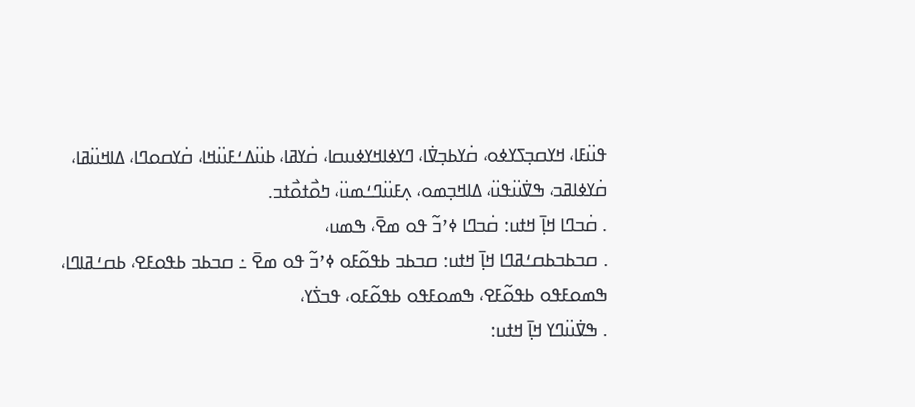ߟߎ߳ߓߊ، ߞߌߛߏ߲ߖߌߦߋ، ߛ߭ߌߕߏ߲ߜ߭ߊ، ߣߌߦߊߞߌߦߎߛߊ، ߛ߭ߌߥߊ، ߕߎ߳ߡߑߓߎ߳ߞߊ، ߛ߭ߌߛߋߣߊ، ߡߊߞߎ߳ߥߊ، ߛ߭ߌߦߊߥߏ، ߒߜ߭ߎ߳ߟߎ߳، ߡߊߞߏ߲ߘߋ، ߍ߲ߓߎ߳ߣߑߘߎ߳، ߤߋ߯ߙߋ߯ߙߏ.
. ߛ߭ߏߣߊ ߞߊ߲߫ ߞߙߎ: ߛ߭ߏߣߊ ߦߴߏ߬ ߟߋ ߘߐ߫، ߒߘߎ،
. ߛߏߕߏߕߛߑߥߣߊ ߞߊ߲߫ ߞߙߎ: ߛߏߕߏ ߕߟߋ߬ߓߋ ߦߴߏ߬ ߟߋ ߘߐ߫ ߸ ߛߏߕߏ ߕߟߋߓߐ، ߕߛߑߥߊߣߊ، ߒߘߋߓߟߋ ߕߟߋ߬ߓߐ، ߒߘߋߓߟߋ ߕߟߋ߬ߓߋ، ߟߏߖ߭ߌ،
. ߒߜ߭ߎ߳ߣߌ ߞߊ߲߫ ߞߙߎ: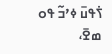ߖ߭ߟߎ߫ ߦߴߏ߬ ߟߋ ߘߐ߫،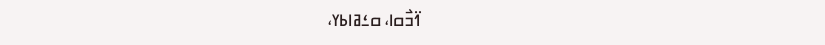ߗ߳ߏ߯ߛߊ، ߛߑߥߊߕߌ،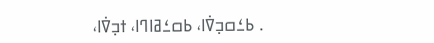. ߕߑߛߏ߲ߜ߭ߊ، ߕߛߑߥߊߣߊ، ߙߏ߲ߜ߭ߊ،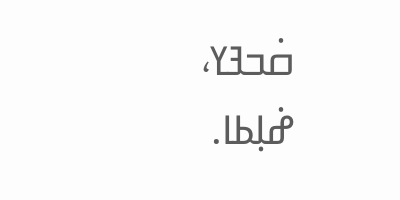ߛ߭ߏߔߌ، ߝ߭ߊ߲ߕߊ.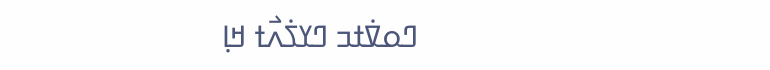ߣߋߜ߭ߙߏ ߣߌߖ߭ߍ߯ߙ ߞߊ߲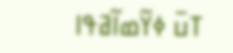ߠߎ߫ ߦߌ߬ߘߊ߬ߥߟߊ